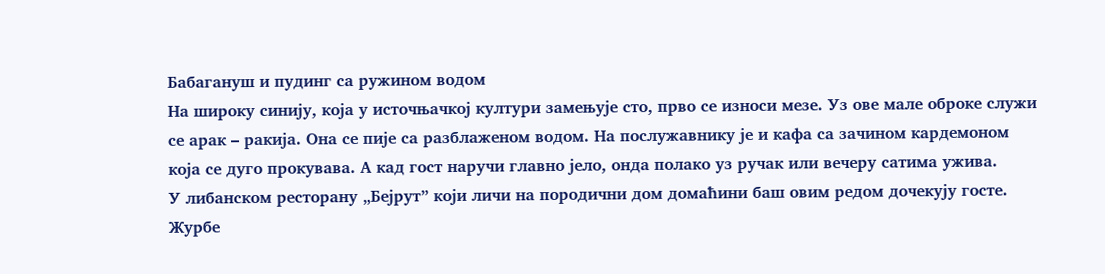Бабагануш и пудинг са ружином водом
На широку синију, која у источњачкој култури замењује сто, прво се износи мезе. Уз ове мале оброке служи се арак – ракија. Она се пије са разблаженом водом. На послужавнику је и кафа са зачином кардемоном која се дуго прокувава. А кад гост наручи главно јело, онда полако уз ручак или вечеру сатима ужива.
У либанском ресторану „Бејрут” који личи на породични дом домаћини баш овим редом дочекују госте. Журбе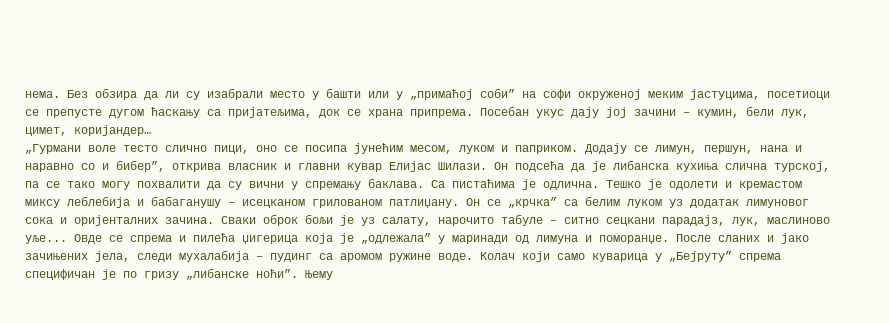нема. Без обзира да ли су изабрали место у башти или у „примаћој соби” на софи окруженој меким јастуцима, посетиоци се препусте дугом ћаскању са пријатељима, док се храна припрема. Посебан укус дају јој зачини – кумин, бели лук, цимет, коријандер…
„Гурмани воле тесто слично пици, оно се посипа јунећим месом, луком и паприком. Додају се лимун, першун, нана и наравно со и бибер”, открива власник и главни кувар Елијас Шилази. Он подсећа да је либанска кухиња слична турској, па се тако могу похвалити да су вични у спремању баклава. Са пистаћима је одлична. Тешко је одолети и кремастом миксу леблебија и бабаганушу – исецканом грилованом патлиџану. Он се „крчка” са белим луком уз додатак лимуновог сока и оријенталних зачина. Сваки оброк бољи је уз салату, нарочито табуле – ситно сецкани парадајз, лук, маслиново уље... Овде се спрема и пилећа џигерица која је „одлежала” у маринади од лимуна и поморанџе. После сланих и јако зачињених јела, следи мухалабија – пудинг са аромом ружине воде. Колач који само куварица у „Бејруту” спрема специфичан је по гризу „либанске ноћи”. Њему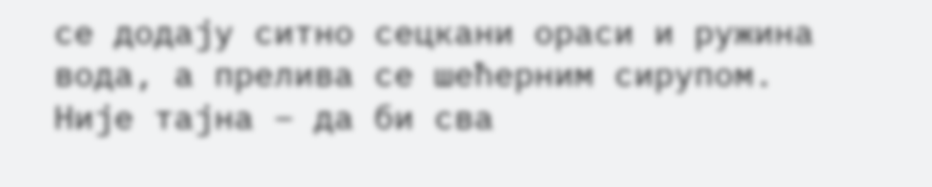се додају ситно сецкани ораси и ружина вода, а прелива се шећерним сирупом. Није тајна – да би сва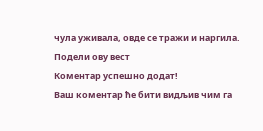чула уживала, овде се тражи и наргила.
Подели ову вест
Комeнтар успeшно додат!
Ваш комeнтар ћe бити видљив чим га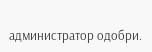администратор одобри.